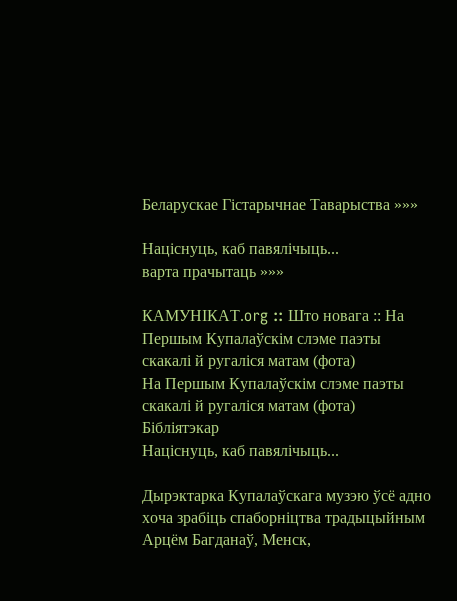Беларускае Гістарычнае Таварыства »»»

Націснуць, каб павялічыць...
варта прачытаць »»»

КАМУНІКАТ.org :: Што новага :: На Першым Купалаўскім слэме паэты скакалі й ругаліся матам (фота)
На Першым Купалаўскім слэме паэты скакалі й ругаліся матам (фота)
Бібліятэкар
Націснуць, каб павялічыць...

Дырэктарка Купалаўскага музэю ўсё адно хоча зрабіць спаборніцтва традыцыйным
Арцём Багданаў, Менск,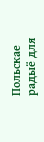Польскае радыё для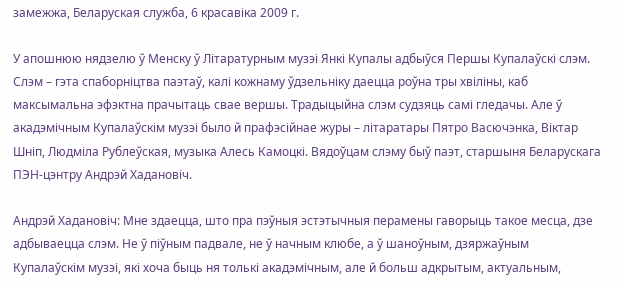замежжа, Беларуская служба, 6 красавіка 2009 г.

У апошнюю нядзелю ў Менску ў Літаратурным музэі Янкі Купалы адбыўся Першы Купалаўскі слэм. Слэм – гэта спаборніцтва паэтаў, калі кожнаму ўдзельніку даецца роўна тры хвіліны, каб максымальна эфэктна прачытаць свае вершы. Традыцыйна слэм судзяць самі гледачы. Але ў акадэмічным Купалаўскім музэі было й прафэсійнае журы – літаратары Пятро Васючэнка, Віктар Шніп, Людміла Рублеўская, музыка Алесь Камоцкі. Вядоўцам слэму быў паэт, старшыня Беларускага ПЭН-цэнтру Андрэй Хадановіч.

Андрэй Хадановіч: Мне здаецца, што пра пэўныя эстэтычныя перамены гаворыць такое месца, дзе адбываецца слэм. Не ў піўным падвале, не ў начным клюбе, а ў шаноўным, дзяржаўным Купалаўскім музэі, які хоча быць ня толькі акадэмічным, але й больш адкрытым, актуальным,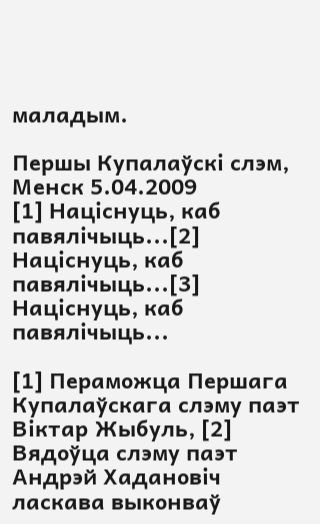маладым.

Першы Купалаўскі слэм, Менск 5.04.2009
[1] Націснуць, каб павялічыць...[2] Націснуць, каб павялічыць...[3] Націснуць, каб павялічыць...

[1] Пераможца Першага Купалаўскага слэму паэт Віктар Жыбуль, [2] Вядоўца слэму паэт Андрэй Хадановіч ласкава выконваў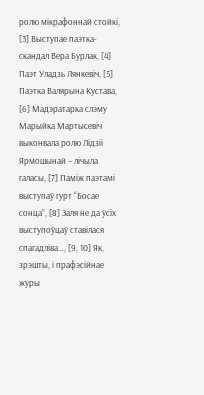ролю мікрафоннай стойкі, [3] Выступае паэтка-скандал Вера Бурлак, [4] Паэт Уладзь Лянкевіч, [5] Паэтка Валярына Кустава, [6] Мадэратарка слэму Марыйка Мартысевіч выконвала ролю Лідзіі Ярмошынай – лічыла галасы, [7] Паміж паэтамі выступаў гурт “Босае сонца”, [8] Заля не да ўсіх выступоўцаў ставілася спагадліва…, [9, 10] Як, зрэшты, і прафэсійнае журы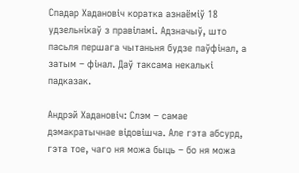Спадар Хадановіч коратка азнаёміў 18 удзельнікаў з правіламі. Адзначыў, што пасьля першага чытаньня будзе паўфінал, а затым – фінал. Даў таксама некалькі падказак.

Андрэй Хадановіч: Слэм – самае дэмакратычнае відовішча. Але гэта абсурд, гэта тое, чаго ня можа быць – бо ня можа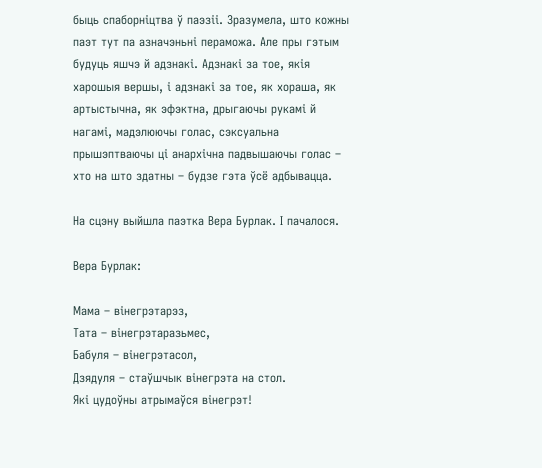быць спаборніцтва ў паэзіі. Зразумела, што кожны паэт тут па азначэньні пераможа. Але пры гэтым будуць яшчэ й адзнакі. Адзнакі за тое, якія харошыя вершы, і адзнакі за тое, як хораша, як артыстычна, як эфэктна, дрыгаючы рукамі й нагамі, мадэлюючы голас, сэксуальна прышэптваючы ці анархічна падвышаючы голас – хто на што здатны – будзе гэта ўсё адбывацца.

На сцэну выйшла паэтка Вера Бурлак. І пачалося.

Вера Бурлак:

Мама – вінегрэтарэз,
Тата – вінегрэтаразьмес,
Бабуля – вінегрэтасол,
Дзядуля – стаўшчык вінегрэта на стол.
Які цудоўны атрымаўся вінегрэт!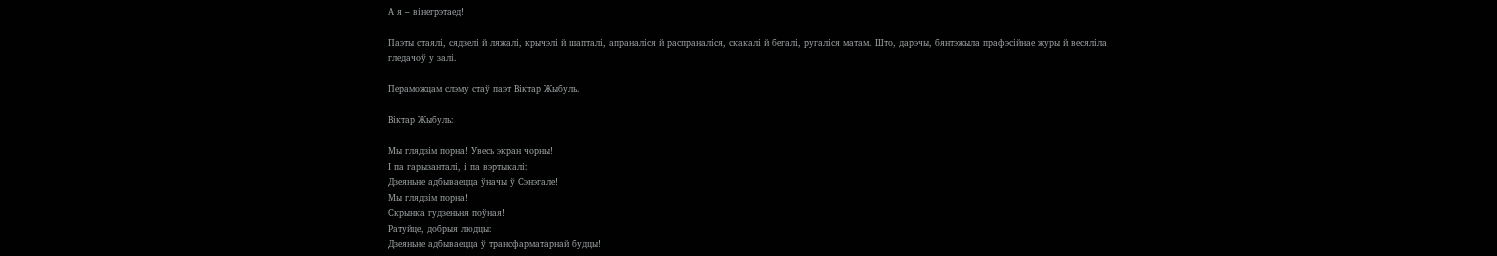А я – вінегрэтаед!

Паэты стаялі, сядзелі й ляжалі, крычэлі й шапталі, апраналіся й распраналіся, скакалі й бегалі, ругаліся матам. Што, дарэчы, бянтэжыла прафэсійнае журы й весяліла гледачоў у залі.

Пераможцам слэму стаў паэт Віктар Жыбуль.

Віктар Жыбуль:

Мы глядзім порна! Увесь экран чорны!
І па гарызанталі, і па вэртыкалі:
Дзеяньне адбываецца ўначы ў Сэнэгале!
Мы глядзім порна!
Скрынка гудзеньня поўная!
Ратуйце, добрыя людцы:
Дзеяньне адбываецца ў трансфарматарнай будцы!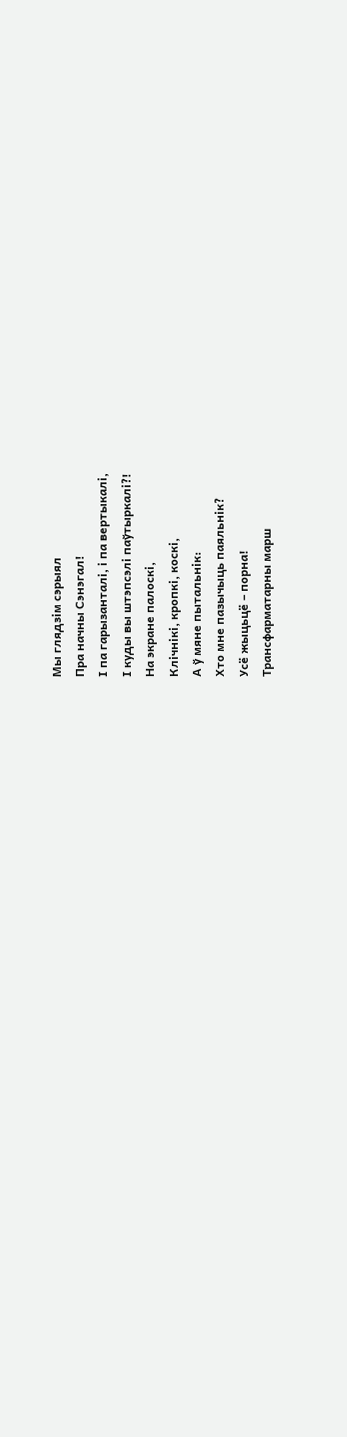Мы глядзім сэрыял
Пра начны Сэнэгал!
І па гарызанталі, і па вертыкалі,
І куды вы штэпсэлі паўтыркалі?!
На экране палоскі,
Клічнікі, кропкі, коскі,
А ў мяне пытальнік:
Хто мне пазычыць паяльнік?
Усё жыцьцё – порна!
Трансфарматарны марш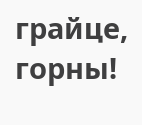грайце, горны!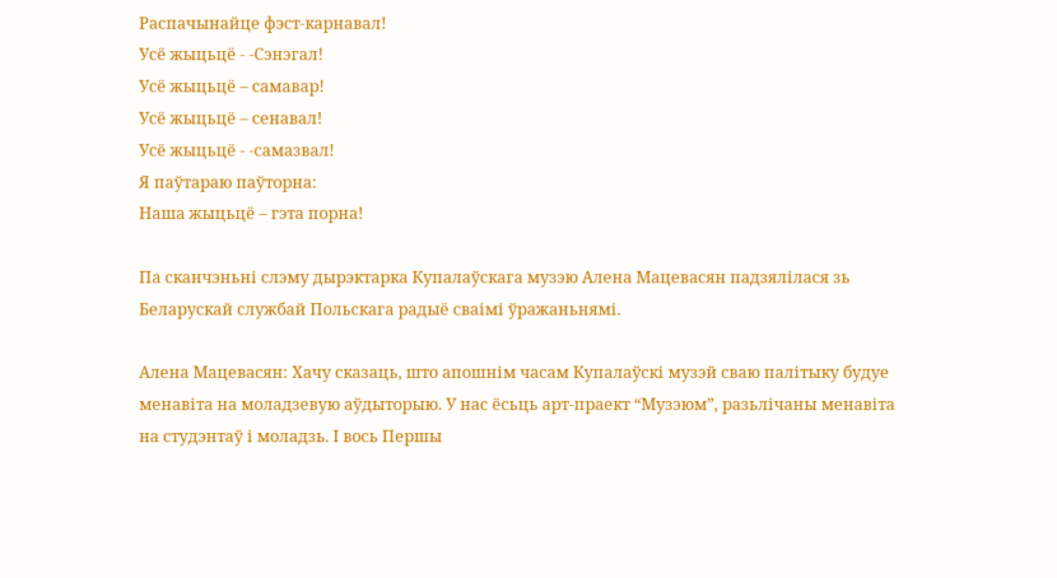Распачынайце фэст-карнавал!
Усё жыцьцё - -Сэнэгал!
Усё жыцьцё – самавар!
Усё жыцьцё – сенавал!
Усё жыцьцё - -самазвал!
Я паўтараю паўторна:
Наша жыцьцё – гэта порна!

Па сканчэньні слэму дырэктарка Купалаўскага музэю Алена Мацевасян падзялілася зь Беларускай службай Польскага радыё сваімі ўражаньнямі.

Алена Мацевасян: Хачу сказаць, што апошнім часам Купалаўскі музэй сваю палітыку будуе менавіта на моладзевую аўдыторыю. У нас ёсьць арт-праект “Музэюм”, разьлічаны менавіта на студэнтаў і моладзь. І вось Першы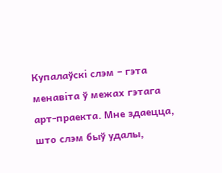Купалаўскі слэм – гэта менавіта ў межах гэтага арт-праекта. Мне здаецца, што слэм быў удалы,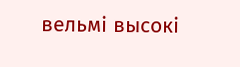вельмі высокі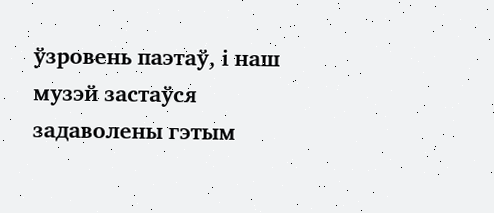ўзровень паэтаў, і наш музэй застаўся задаволены гэтым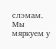слэмам. Мы мяркуем у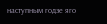наступным годзе яго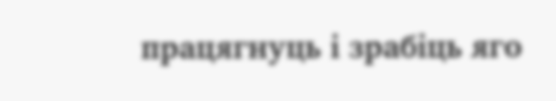працягнуць і зрабіць яго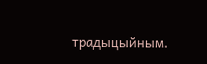традыцыйным.